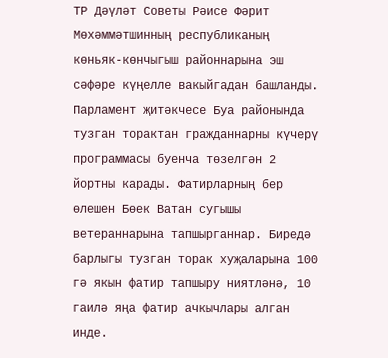ТР Дәүләт Советы Рәисе Фәрит Мөхәммәтшинның республиканың көньяк-көнчыгыш районнарына эш сәфәре күңелле вакыйгадан башланды. Парламент җитәкчесе Буа районында тузган торактан гражданнарны күчерү программасы буенча төзелгән 2 йортны карады. Фатирларның бер өлешен Бөек Ватан сугышы ветераннарына тапшырганнар. Биредә барлыгы тузган торак хуҗаларына 100 гә якын фатир тапшыру ниятләнә, 10 гаилә яңа фатир ачкычлары алган инде.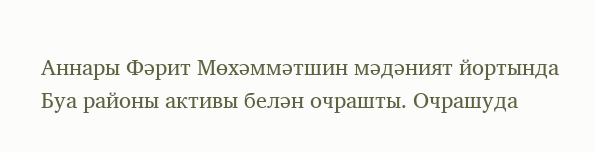Аннары Фәрит Мөхәммәтшин мәдәният йортында Буа районы активы белән очрашты. Очрашуда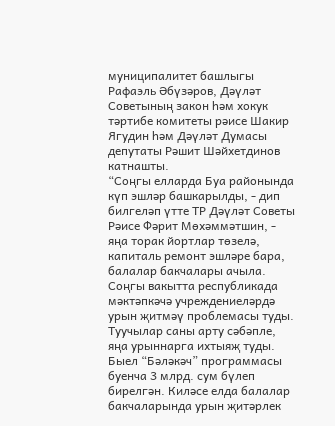муниципалитет башлыгы Рафаэль Әбүзәров, Дәүләт Советының закон һәм хокук тәртибе комитеты рәисе Шакир Ягудин һәм Дәүләт Думасы депутаты Рәшит Шәйхетдинов катнашты.
“Соңгы елларда Буа районында күп эшләр башкарылды, - дип билгеләп үтте ТР Дәүләт Советы Рәисе Фәрит Мөхәммәтшин, - яңа торак йортлар төзелә, капиталь ремонт эшләре бара, балалар бакчалары ачыла. Соңгы вакытта республикада мәктәпкәчә учреждениеләрдә урын җитмәү проблемасы туды. Туучылар саны арту сәбәпле, яңа урыннарга ихтыяҗ туды. Быел “Бәләкәч” программасы буенча 3 млрд. сум бүлеп бирелгән. Киләсе елда балалар бакчаларында урын җитәрлек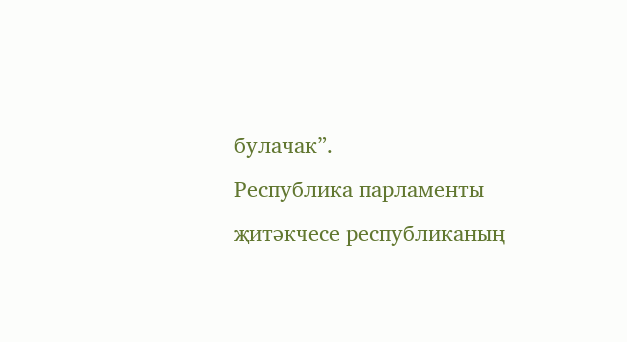булачак”.
Республика парламенты җитәкчесе республиканың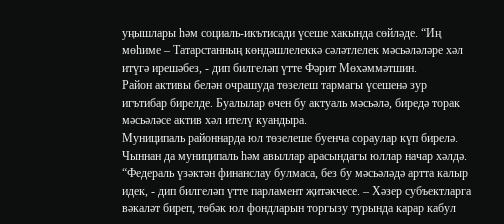уңышлары һәм социаль-икътисади үсеше хакында сөйләде. “Иң мөһиме – Татарстанның көндәшлелеккә сәләтлелек мәсьәләләре хәл итүгә ирешәбез, - дип билгеләп үтте Фәрит Мөхәммәтшин.
Район активы белән очрашуда төзелеш тармагы үсешенә зур игътибар бирелде. Буалылар өчен бу актуаль мәсьәлә, биредә торак мәсьәләсе актив хәл ителү куандыра.
Муниципаль районнарда юл төзелеше буенча сораулар күп бирелә. Чыннан да муниципаль һәм авыллар арасындагы юллар начар хәлдә. “Федераль үзәктән финанслау булмаса, без бу мәсьәләдә артта калыр идек, - дип билгеләп үтте парламент җитәкчесе. – Хәзер субъектларга вәкаләт биреп, төбәк юл фондларын торгызу турында карар кабул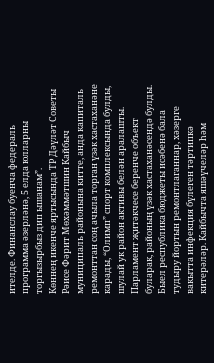ителде. Финанслау буенча федераль программа әзерләнә, 5 елда юлларны торгызырбыз дип ышанам”.
Көннең икенче яртысында ТР Дәүләт Советы Рәисе Фәрит Мөхәммәтшин Кайбыч муниципаль районына китте, анда капиталь ремонттан соң ачыла торган үзәк хастаханәне карады, “Олимп” спорт комплексында булды, шулай ук район активы белән аралашты.
Парламент җитәкчесе беренче объект буларак, районың үзәк хастаханәсендә булды. Быел республика бюджеты исәбенә бала тудыру йортын ремонтлаганнар, хәзерге вакытта инфекция бүлеген тәртипкә китерәләр. Кайбычта яшәүчеләр һәм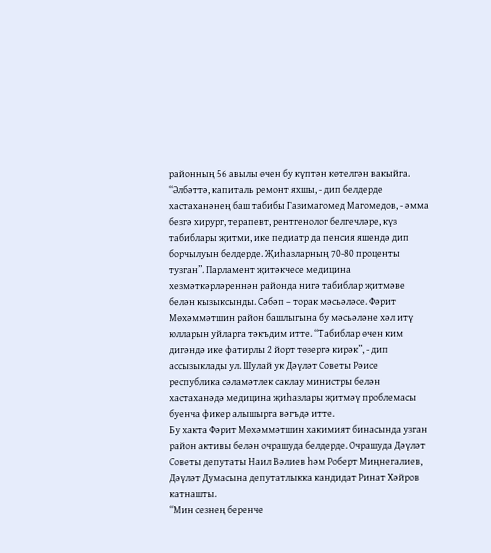районның 56 авылы өчен бу күптән көтелгән вакыйга.
“Әлбәттә, капиталь ремонт яхшы, - дип белдерде хастаханәнең баш табибы Газимагомед Магомедов, - әмма безгә хирург, терапевт, рентгенолог белгечләре, күз табиблары җитми, ике педиатр да пенсия яшендә дип борчылуын белдерде. Җиһазларның 70-80 проценты тузган”. Парламент җитәкчесе медицина хезмәткәрләреннән районда нигә табиблар җитмәве белән кызыксынды. Сәбәп – торак мәсьәләсе. Фәрит Мөхәммәтшин район башлыгына бу мәсьәләне хәл итү юлларын уйларга тәкъдим итте. “Табиблар өчен ким дигәндә ике фатирлы 2 йорт төзергә кирәк”, - дип ассызыклады ул. Шулай ук Дәүләт Советы Рәисе республика сәламәтлек саклау министры белән хастаханәдә медицина җиһазлары җитмәү проблемасы буенча фикер алышырга вәгъдә итте.
Бу хакта Фәрит Мөхәммәтшин хакимият бинасында узган район активы белән очрашуда белдерде. Очрашуда Дәүләт Советы депутаты Наил Вәлиев һәм Роберт Миңнегалиев, Дәүләт Думасына депутатлыкка кандидат Ринат Хәйров катнашты.
“Мин сезнең беренче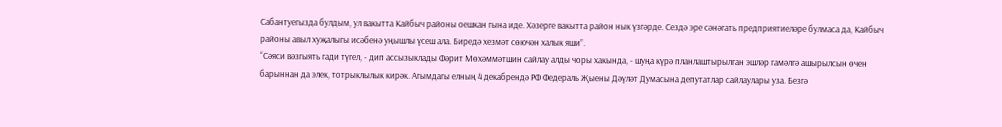Сабантуегызда булдым, ул вакытта Кайбыч районы оешкан гына иде. Хәзерге вакытта район нык үзгәрде. Сездә эре сәнәгать предприятиеләре булмаса да, Кайбыч районы авыл хуҗалыгы исәбенә уңышлы үсеш ала. Биредә хезмәт сөючән халык яши”.
“Сәяси вәзгыять гади түгел, - дип ассызыклады Фәрит Мөхәммәтшин сайлау алды чоры хакында, - шуңа күрә планлаштырылган эшләр гамәлгә ашырылсын өчен барыннан да элек, тотрыклылык кирәк. Агымдагы елның 4 декабрендә РФ Федераль Җыены Дәүләт Думасына депутатлар сайлаулары уза. Безгә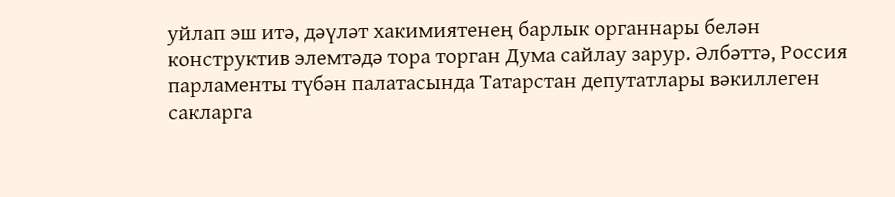уйлап эш итә, дәүләт хакимиятенең барлык органнары белән конструктив элемтәдә тора торган Дума сайлау зарур. Әлбәттә, Россия парламенты түбән палатасында Татарстан депутатлары вәкиллеген сакларга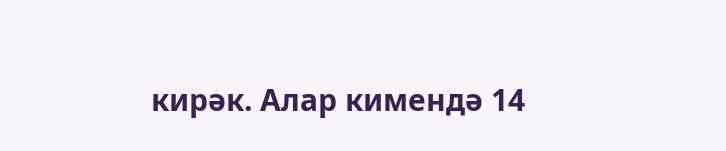кирәк. Алар кимендә 14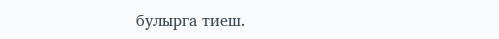булырга тиеш.